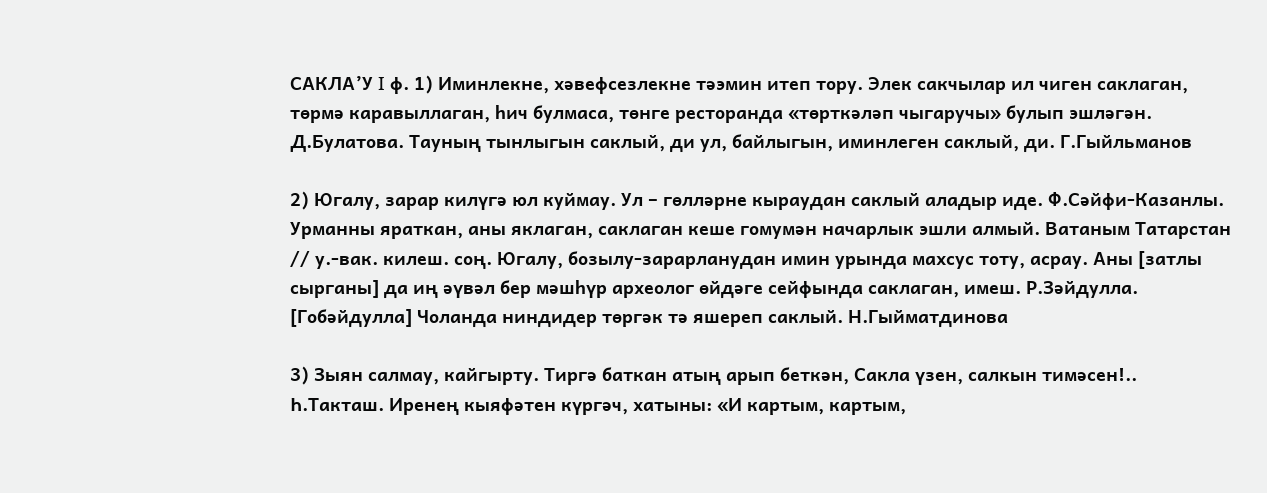САКЛА’У I ф. 1) Иминлекне, хәвефсезлекне тәэмин итеп тору. Элек сакчылар ил чиген саклаган, төрмә каравыллаган, һич булмаса, төнге ресторанда «төрткәләп чыгаручы» булып эшләгән. Д.Булатова. Тауның тынлыгын саклый, ди ул, байлыгын, иминлеген саклый, ди. Г.Гыйльманов

2) Югалу, зарар килүгә юл куймау. Ул – гөлләрне кыраудан саклый аладыр иде. Ф.Сәйфи-Казанлы. Урманны яраткан, аны яклаган, саклаган кеше гомумән начарлык эшли алмый. Ватаным Татарстан // у.-вак. килеш. соң. Югалу, бозылу-зарарланудан имин урында махсус тоту, асрау. Аны [затлы сырганы] да иң әүвәл бер мәшһүр археолог өйдәге сейфында саклаган, имеш. Р.Зәйдулла. [Гобәйдулла] Чоланда ниндидер төргәк тә яшереп саклый. Н.Гыйматдинова

3) Зыян салмау, кайгырту. Тиргә баткан атың арып беткән, Сакла үзен, салкын тимәсен!.. Һ.Такташ. Иренең кыяфәтен күргәч, хатыны: «И картым, картым,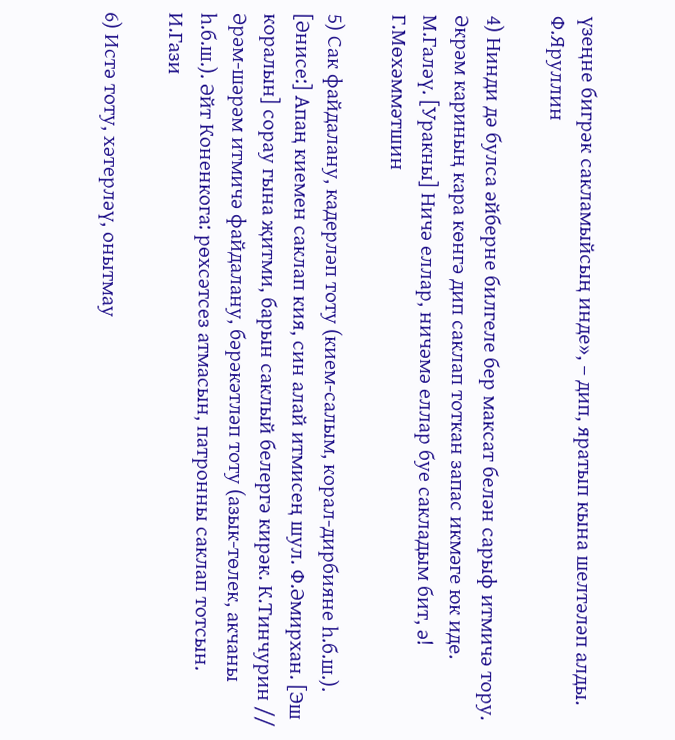үзеңне бигрәк сакламыйсың инде», – дип, яратып кына шелтәләп алды. Ф.Яруллин

4) Нинди дә булса әйберне билгеле бер максат белән сарыф итмичә тору. Әкрәм кариның кара көнгә дип саклап тоткан запас икмәге юк иде. М.Галәү. [Уракны] Ничә еллар, ничәмә еллар буе сакладым бит, ә! Г.Мөхәммәтшин

5) Сак файдалану, кадерләп тоту (кием-салым, корал-дирбияне һ.б.ш.). [Әнисе:] Апаң киемен саклап кия, син алай итмисең шул. Ф.Әмирхан. [Эш коралын] сорау гына җитми, барын саклый белергә кирәк. К.Тинчурин // Әрәм-шәрәм итмичә файдалану, бәрәкәтләп тоту (азык-төлек, акчаны һ.б.ш.). Әйт Коненкога: рөхсәтсез атмасын, патронны саклап тотсын. И.Гази

6) Истә тоту, хәтерләү, онытмау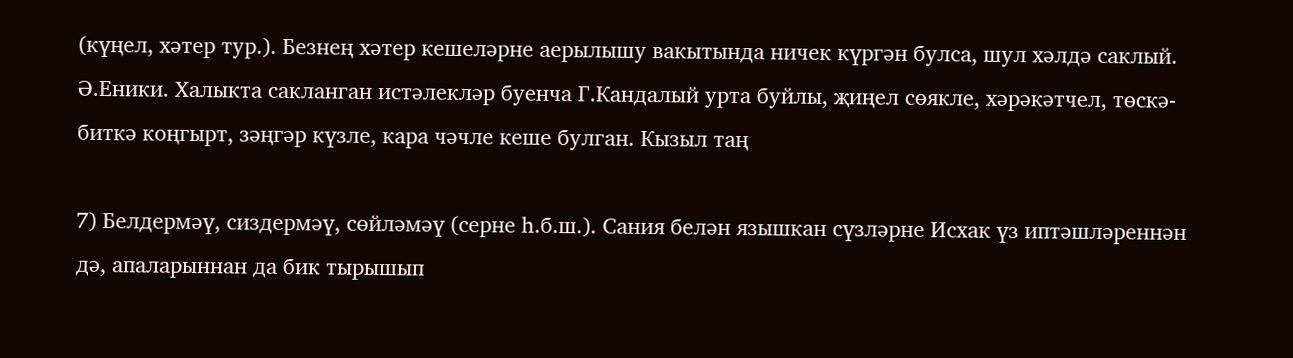(күңел, хәтер тур.). Безнең хәтер кешеләрне аерылышу вакытында ничек күргән булса, шул хәлдә саклый. Ә.Еники. Халыкта сакланган истәлекләр буенча Г.Кандалый урта буйлы, җиңел сөякле, хәрәкәтчел, төскә-биткә коңгырт, зәңгәр күзле, кара чәчле кеше булган. Кызыл таң

7) Белдермәү, сиздермәү, сөйләмәү (серне һ.б.ш.). Сания белән язышкан сүзләрне Исхак үз иптәшләреннән дә, апаларыннан да бик тырышып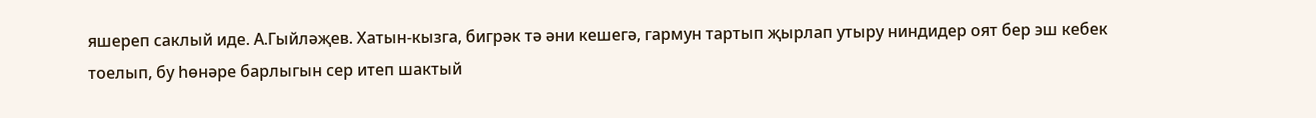яшереп саклый иде. А.Гыйләҗев. Хатын-кызга, бигрәк тә әни кешегә, гармун тартып җырлап утыру ниндидер оят бер эш кебек тоелып, бу һөнәре барлыгын сер итеп шактый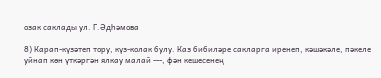озак саклады ул. Г.Әдһәмова

8) Карап-күзәтеп тору, күз-колак булу. Каз бибиләре сакларга иренеп, кәшәкәле, пәкеле уйнап көн үткәргән ялкау малай ---, фән кешесенең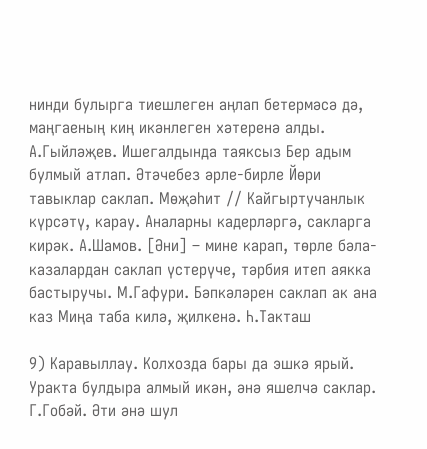нинди булырга тиешлеген аңлап бетермәсә дә, маңгаеның киң икәнлеген хәтеренә алды. А.Гыйләҗев. Ишегалдында таяксыз Бер адым булмый атлап. Әтәчебез әрле-бирле Йөри тавыклар саклап. Мөҗәһит // Кайгыртучанлык күрсәтү, карау. Аналарны кадерләргә, сакларга кирәк. А.Шамов. [Әни] – мине карап, төрле бәла-казалардан саклап үстерүче, тәрбия итеп аякка бастыручы. М.Гафури. Бәпкәләрен саклап ак ана каз Миңа таба килә, җилкенә. Һ.Такташ

9) Каравыллау. Колхозда бары да эшкә ярый. Уракта булдыра алмый икән, әнә яшелчә саклар. Г.Гобәй. Әти әнә шул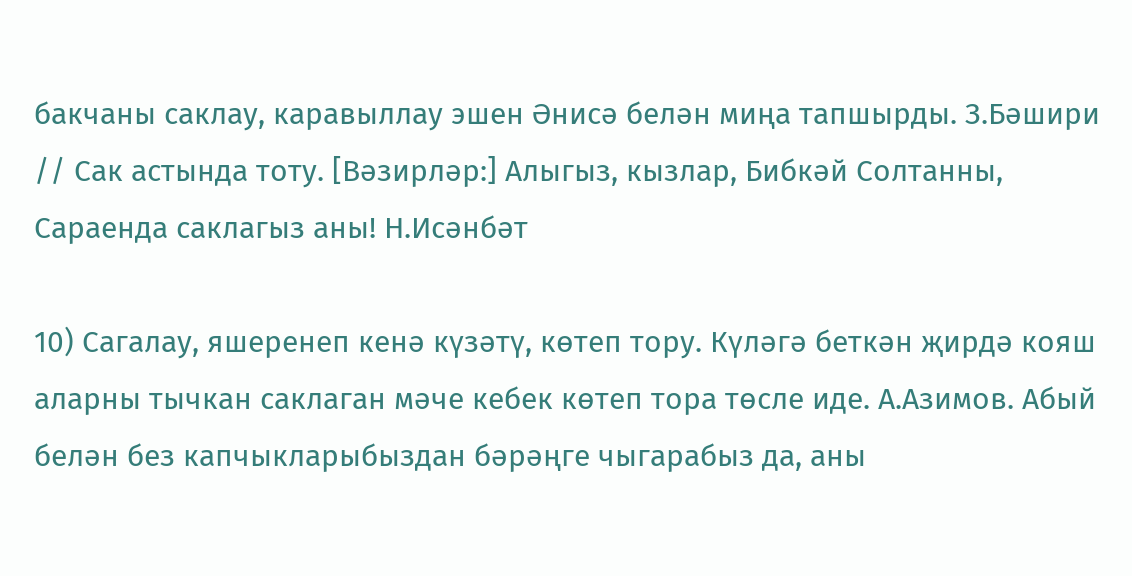бакчаны саклау, каравыллау эшен Әнисә белән миңа тапшырды. З.Бәшири // Сак астында тоту. [Вәзирләр:] Алыгыз, кызлар, Бибкәй Солтанны, Сараенда саклагыз аны! Н.Исәнбәт

10) Сагалау, яшеренеп кенә күзәтү, көтеп тору. Күләгә беткән җирдә кояш аларны тычкан саклаган мәче кебек көтеп тора төсле иде. А.Азимов. Абый белән без капчыкларыбыздан бәрәңге чыгарабыз да, аны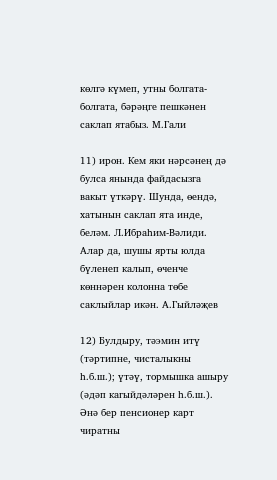көлгә күмеп, утны болгата-болгата, бәрәңге пешкәнен саклап ятабыз. М.Гали

11) ирон. Кем яки нәрсәнең дә булса янында файдасызга вакыт үткәрү. Шунда, өендә, хатынын саклап ята инде, беләм. Л.Ибраһим-Вәлиди. Алар да, шушы ярты юлда бүленеп калып, өченче көннәрен колонна төбе саклыйлар икән. А.Гыйләҗев

12) Булдыру, тәэмин итү (тәртипне, чисталыкны һ.б.ш.); үтәү, тормышка ашыру (әдәп кагыйдәләрен һ.б.ш.). Әнә бер пенсионер карт чиратны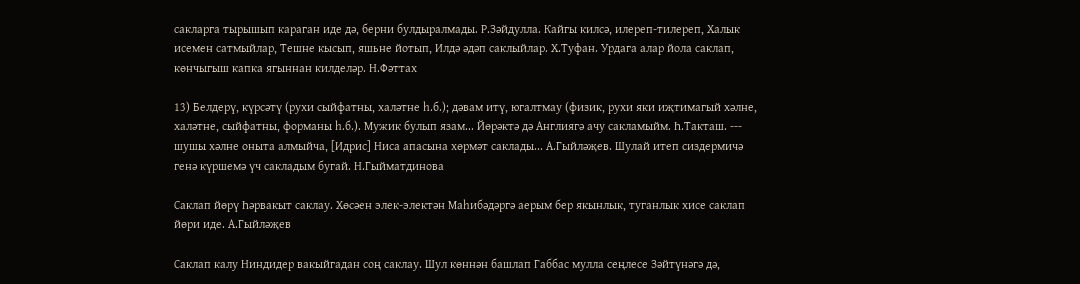сакларга тырышып караган иде дә, берни булдыралмады. Р.Зәйдулла. Кайгы килсә, илереп-тилереп, Халык исемен сатмыйлар, Тешне кысып, яшьне йотып, Илдә әдәп саклыйлар. Х.Туфан. Урдага алар йола саклап, көнчыгыш капка ягыннан килделәр. Н.Фәттах

13) Белдерү, күрсәтү (рухи сыйфатны, халәтне һ.б.); дәвам итү, югалтмау (физик, рухи яки иҗтимагый хәлне, халәтне, сыйфатны, форманы һ.б.). Мужик булып язам... Йөрәктә дә Англиягә ачу сакламыйм. Һ.Такташ. --- шушы хәлне оныта алмыйча, [Идрис] Ниса апасына хөрмәт саклады... А.Гыйләҗев. Шулай итеп сиздермичә генә күршемә үч сакладым бугай. Н.Гыйматдинова

Саклап йөрү Һәрвакыт саклау. Хөсәен элек-электән Маһибәдәргә аерым бер якынлык, туганлык хисе саклап йөри иде. А.Гыйләҗев

Саклап калу Ниндидер вакыйгадан соң саклау. Шул көннән башлап Габбас мулла сеңлесе Зәйтүнәгә дә,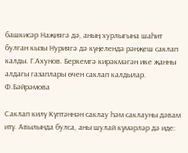башкисәр Наҗиягә дә, аның хурлыгына шаһит булган кызы Нуриягә дә күңелендә рәнҗеш саклап калды. Г.Ахунов. Беркемгә кирәкмәгән ике җанны алдагы газаплары өчен саклап калдылар. Ф.Бәйрәмова

Саклап килү Күптәннән саклау һәм саклауны дәвам итү. Авылында булса, аны шулай күмәрләр дә иде: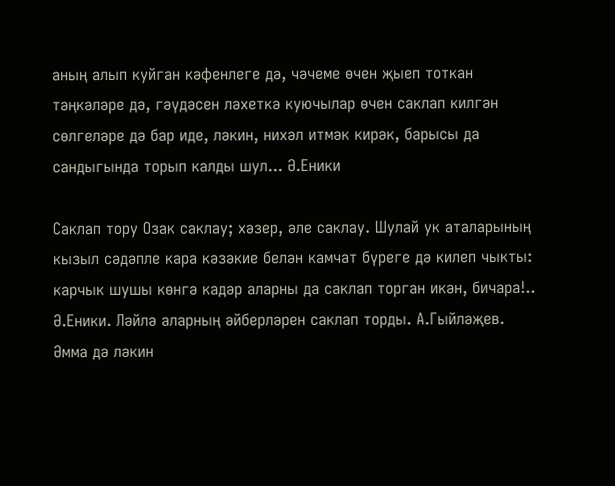аның алып куйган кәфенлеге дә, чәчеме өчен җыеп тоткан тәңкәләре дә, гәүдәсен ләхеткә куючылар өчен саклап килгән сөлгеләре дә бар иде, ләкин, нихәл итмәк кирәк, барысы да сандыгында торып калды шул... Ә.Еники

Саклап тору Озак саклау; хәзер, әле саклау. Шулай ук аталарының кызыл сәдәпле кара кәзәкие белән камчат бүреге дә килеп чыкты: карчык шушы көнгә кадәр аларны да саклап торган икән, бичара!.. Ә.Еники. Ләйлә аларның әйберләрен саклап торды. А.Гыйләҗев. Әмма дә ләкин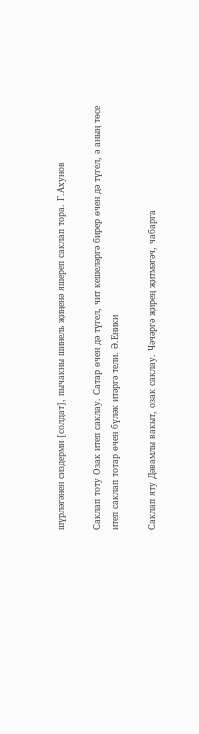шүрләгәнен сиздерми [солдат], пычакны шинель җиңенә яшереп саклап тора. Г.Ахунов

Саклап тоту Озак итеп саклау. Сатар өчен дә түгел, чит кешеләргә бирер өчен дә түгел, ә аның төсе итеп саклап тотар өчен бүләк итәргә тели. Ә.Еники

Саклап яту Дәвамлы вакыт, озак саклау. Чәчәргә җирең җитмәгәч, чабарга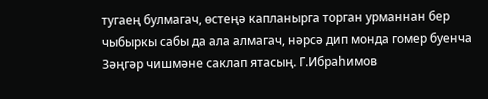тугаең булмагач, өстеңә капланырга торган урманнан бер чыбыркы сабы да ала алмагач, нәрсә дип монда гомер буенча Зәңгәр чишмәне саклап ятасың. Г.Ибраһимов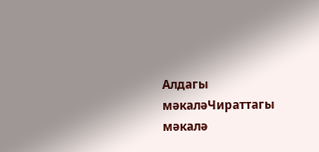Алдагы мәкаләЧираттагы мәкалә